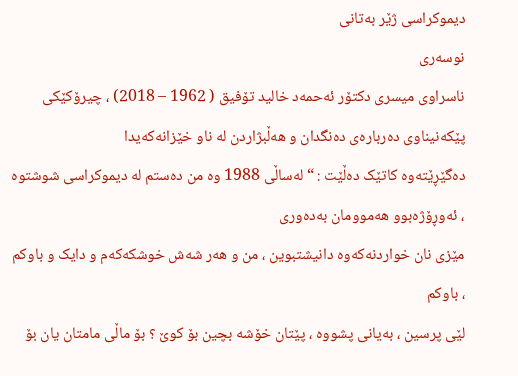دیموکراسی ژێر بەتانی
نوسەری
ناسراوی میسری دکتۆر ئەحمەد خالید تۆفیق ( 1962 – 2018) ، چیرۆکێکی پێکەنیناوی دەربارەی دەنگدان و هەڵبژاردن لە ناو خێزانەکەیدا
دەگێڕێتەوە کاتێک دەڵێت : “ لەساڵی 1988 وە من دەستم لە دیموکراسی شوشتوە ، ئەوڕۆژەبوو هەموومان بەدەوری
مێزی نان خواردنەکەوە دانیشتبوین ، من و هەر شەش خوشکەکەم و دایک و باوکم ، باوکم
لێی پرسین ، بەیانی پشووە ، پێتان خۆشە بچین بۆ کوێ ؟ بۆ ماڵی مامتان یان بۆ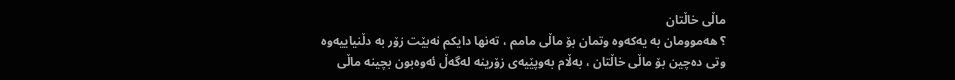ماڵی خاڵتان
؟ هەموومان بە یەکەوە وتمان بۆ ماڵی مامم ، تەنها دایکم نەبێت زۆر بە دڵنیاییەوە
وتی دەچین بۆ ماڵی خاڵتان ، بەڵام بەوپێیەی زۆرینە لەگەڵ ئەوەبون بچینە ماڵی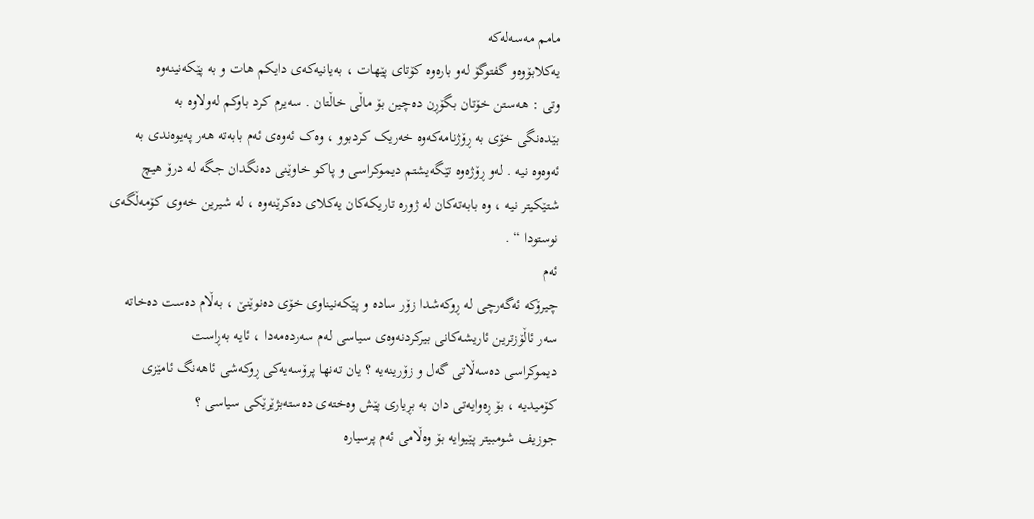مامم مەسەلەکە
یەکلابۆوەو گفتوگۆ لەو بارەوە کۆتای پێهات ، بەیانیەکەی دایکم هات و بە پێکەنینەوە
وتی : هەستن خۆتان بگۆڕن دەچین بۆ ماڵی خاڵتان . سەیرم کرد باوکم لەولاوە بە
بێدەنگی خۆی بە ڕۆژنامەکەوە خەریک کردبوو ، وەک ئەوەی ئەم بابەتە هەر پەیوەندی بە
ئەوەوە نیە . لەو ڕۆژەوە تێگەیشتم دیموکراسی و پاکو خاوێنی دەنگدان جگە لە درۆ هیچ
شتێکیتر نیە ، وە بابەتەکان لە ژورە تاریکەکان یەکلای دەکرێنەوە ، لە شیرین خەوی کۆمەڵگەی
نوستودا “ .
ئەم
چیرۆکە ئەگەرچی لە ڕوکەشدا زۆر سادە و پێکەنیناوی خۆی دەنوێنێ ، بەڵام دەست دەخاتە
سەر ئاڵۆزترین ئاریشەکانی بیرکردنەوەی سیاسی لەم سەردەمەدا ، ئایە بەڕاست
دیموکراسی دەسەڵاتی گەل و زۆرینەیە ؟ یان تەنها پرۆسەیەکی ڕوکەشی ئاهەنگ ئامێزی
کۆمیدیە ، بۆ ڕەوایەتی دان بە بڕیاری پێش وەختەی دەستەبژێرێکی سیاسی ؟
جوزیف شومبیتر پێیوایە بۆ وەڵامی ئەم پرسیارە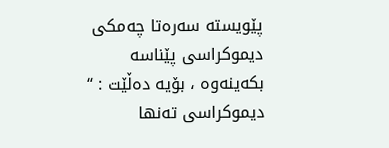پێویستە سەرەتا چەمکی دیموکراسی پێناسە بکەینەوە ، بۆیە دەڵێت : “ دیموکراسی تەنها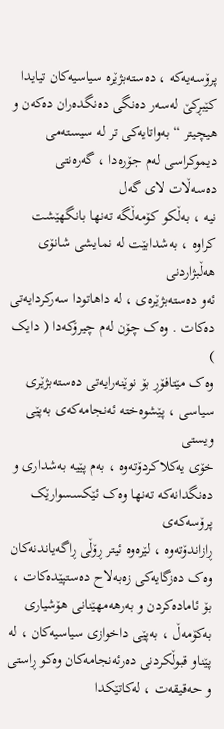پرۆسەیەکە ، دەستەبژێرە سیاسیەکان تیایدا کێبڕکێ لەسەر دەنگی دەنگدەران دەکەن و
هیچیتر “ بەواتایەکی تر لە سیستەمی دیموکراسی لەم جۆرەدا ، گەرەنتی دەسەڵات لای گەل
نیە ، بەڵکو کۆمەڵگە تەنها بانگهێشت کراوە ، بەشدابێت لە نمایشی شانۆی هەڵبژاردنی
ئەو دەستەبژێرەی ، لە داهاتودا سەرکردایەتی دەکات . وەک چۆن لەم چیرۆکەدا ( دایک )
وەک مێتافۆڕ بۆ نوێنەرایەتی دەستەبژێری سیاسی ، پێشوەختە ئەنجامەکەی بەپێی ویستی
خۆی یەکلاکردۆتەوە ، بەم پێیە بەشداری و دەنگدانەکە تەنها وەک ئێکسسوارێک پرۆسەکەی
ڕازاندۆتەوە ، لێرەوە ئیتر ڕۆڵی ڕاگەیاندنەکان وەک دەزگایەکی زەبەلاح دەستپێدەکات ،
بۆ ئامادەکردن و بەرهەمهێنانی هۆشیاری بەکۆمەڵ ، بەپێی داخوازی سیاسیەکان ، لە
پێناو قبوڵکردنی دەرئەنجامەکان وەکو ڕاستی و حەقیقەت ، لەکاتێکدا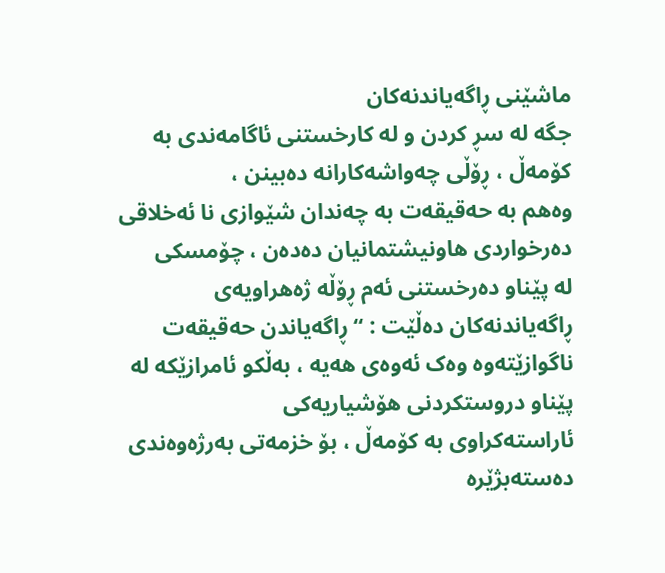ماشێنی ڕاگەیاندنەکان
جگە لە سڕ کردن و لە کارخستنی ئاگامەندی بە کۆمەڵ ، ڕۆڵی چەواشەکارانە دەبینن ،
وەهم بە حەقیقەت بە چەندان شێوازی نا ئەخلاقی دەرخواردی هاونیشتمانیان دەدەن ، چۆمسکی
لە پێناو دەرخستنی ئەم ڕۆڵە ژەهراویەی ڕاگەیاندنەکان دەڵێت : “ ڕاگەیاندن حەقیقەت
ناگوازێتەوە وەک ئەوەی هەیە ، بەڵکو ئامرازێکە لە پێناو دروستکردنی هۆشیاریەکی
ئاراستەکراوی بە کۆمەڵ ، بۆ خزمەتی بەرژەوەندی دەستەبژێرە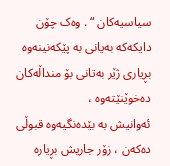سیاسیەکان “ . وەک چۆن
دایکەکە بەیانی بە پێکەنینەوە بڕیاری ژێر بەتانی بۆ منداڵەکان دەخوێنێتەوە ،
ئەوانیش بە بێدەنگیەوە قبوڵی دەکەن ، زۆر جاریش بڕیارە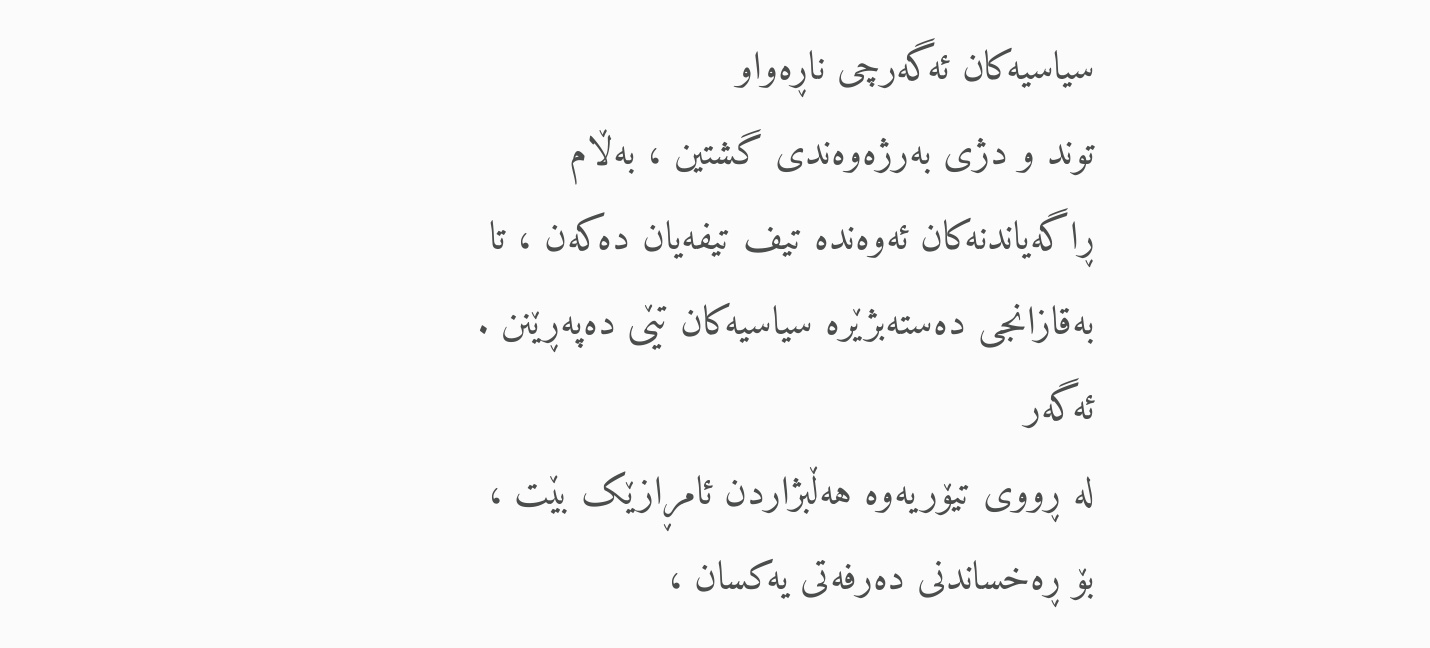سیاسیەکان ئەگەرچی ناڕەواو
توند و دژی بەرژەوەندی گشتین ، بەڵام ڕاگەیاندنەکان ئەوەندە تیف تیفەیان دەکەن ، تا
بەقازانجی دەستەبژێرە سیاسیەکان تێی دەپەڕێنن .
ئەگەر
لە ڕووی تیۆریەوە هەڵبژاردن ئامڕازێک بێت ، بۆ ڕەخساندنی دەرفەتی یەکسان ،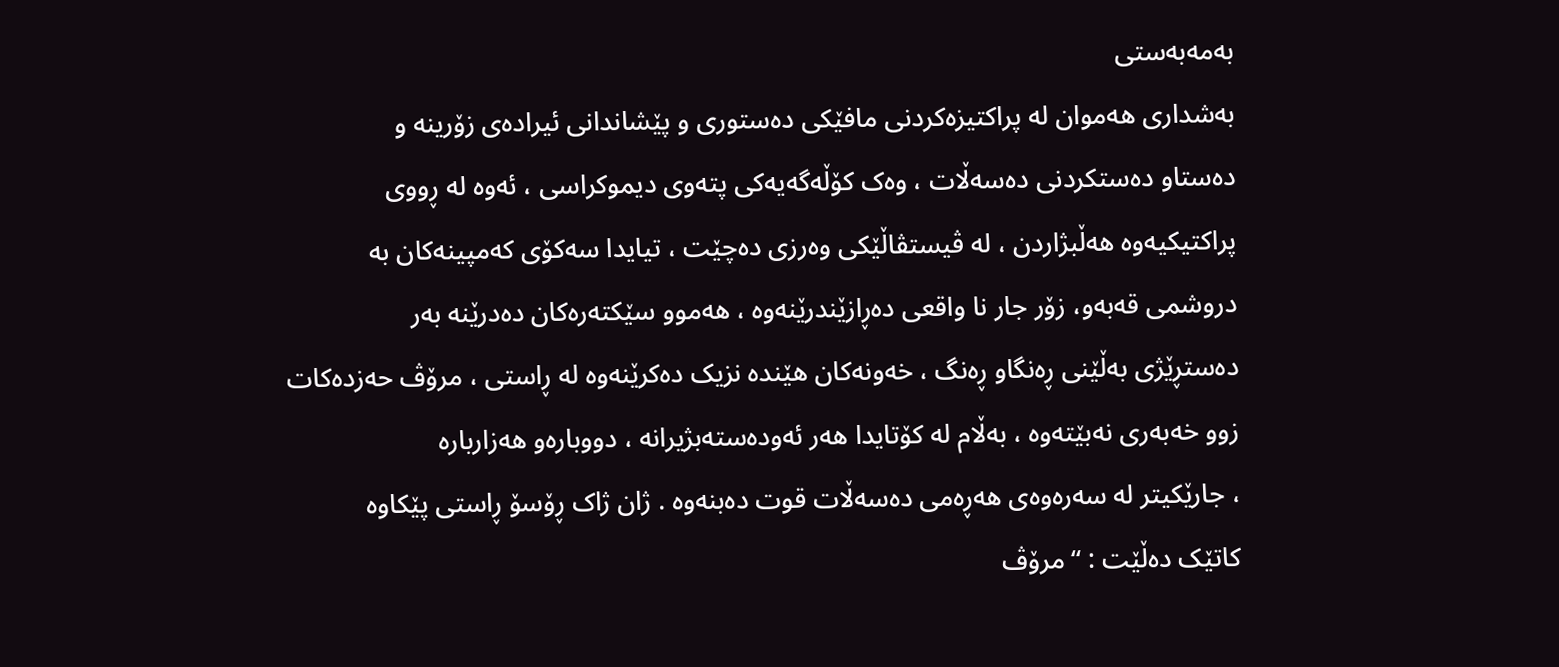بەمەبەستی
بەشداری هەموان لە پراکتیزەکردنی مافێکی دەستوری و پێشاندانی ئیرادەی زۆرینە و
دەستاو دەستکردنی دەسەڵات ، وەک کۆڵەگەیەکی پتەوی دیموکراسی ، ئەوە لە ڕووی
پراکتیکیەوە هەڵبژاردن ، لە ڤیستڤاڵێکی وەرزی دەچێت ، تیایدا سەکۆی کەمپینەکان بە
دروشمی قەبەو، زۆر جار نا واقعی دەڕازێندرێنەوە ، هەموو سێکتەرەکان دەدرێنە بەر
دەستڕێژی بەڵێنی ڕەنگاو ڕەنگ ، خەونەکان هێندە نزیک دەکرێنەوە لە ڕاستی ، مرۆڤ حەزدەکات
زوو خەبەری نەبێتەوە ، بەڵام لە کۆتایدا هەر ئەودەستەبژيرانە ، دووبارەو هەزاربارە
، جارێکیتر لە سەرەوەی هەڕەمی دەسەڵات قوت دەبنەوە . ژان ژاک ڕۆسۆ ڕاستی پێکاوە
کاتێک دەڵێت : “ مرۆڤ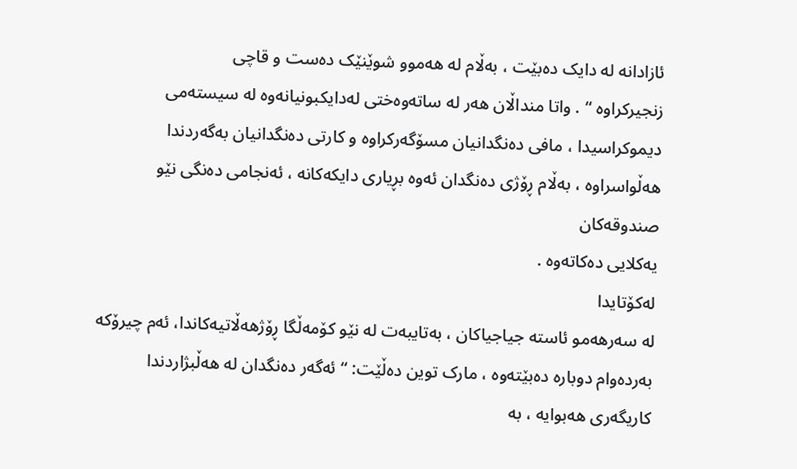ئازادانە لە دایک دەبێت ، بەڵام لە هەموو شوێنێک دەست و قاچی
زنجیرکراوە “ . واتا منداڵان هەر لە ساتەوەختی لەدایکبونیانەوە لە سیستەمی
دیموکراسیدا ، مافی دەنگدانیان مسۆگەرکراوە و کارتی دەنگدانیان بەگەردندا
هەڵواسراوە ، بەڵام ڕۆژی دەنگدان ئەوە بڕیاری دایکەکانە ، ئەنجامی دەنگی نێو صندوقەکان
یەکلایی دەکاتەوە .
لەکۆتایدا
لە سەرهەمو ئاستە جیاجیاکان ، بەتایبەت لە نێو کۆمەڵگا ڕۆژهەڵاتیەکاندا، ئەم چیرۆکە
بەردەوام دوبارە دەبێتەوە ، مارک توین دەڵێت: “ ئەگەر دەنگدان لە هەڵبژاردندا
کاریگەری هەبوایە ، بە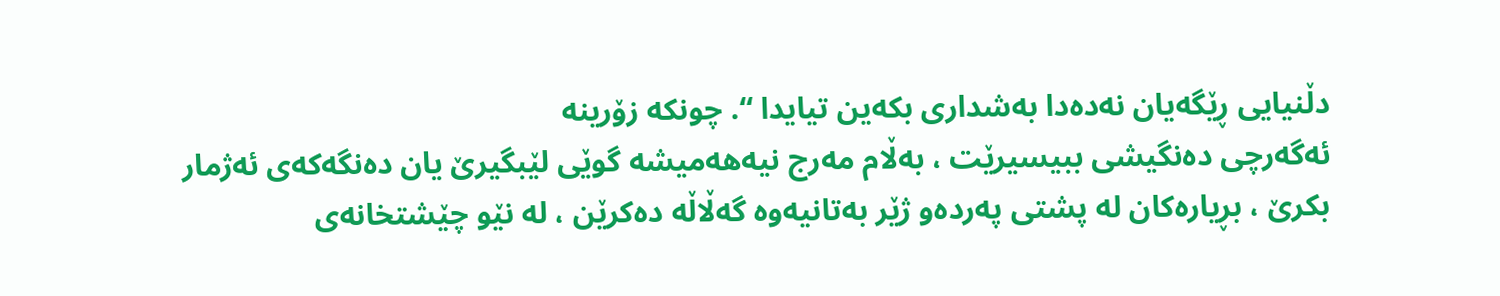دڵنیایی ڕێگەیان نەدەدا بەشداری بکەین تیایدا “. چونکە زۆرینە
ئەگەرچی دەنگیشی ببیسیرێت ، بەڵام مەرج نیەهەمیشە گوێی لێبگیرێ یان دەنگەکەی ئەژمار
بکرێ ، بڕیارەکان لە پشتی پەردەو ژێر بەتانیەوە گەڵاڵە دەکرێن ، لە نێو چێشتخانەی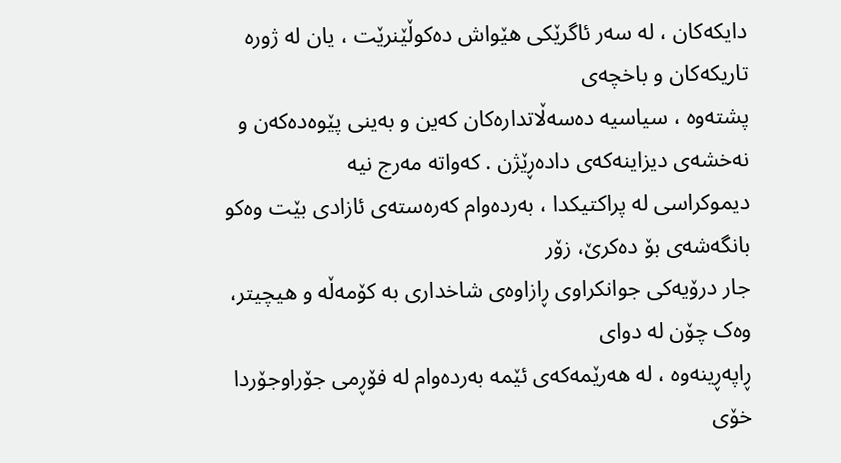دایکەکان ، لە سەر ئاگرێکی هێواش دەکوڵێنرێت ، یان لە ژورە تاریکەکان و باخچەی
پشتەوە ، سیاسیە دەسەڵاتدارەکان کەین و بەینی پێوەدەکەن و نەخشەی دیزاینەکەی دادەڕێژن . کەواتە مەرج نیە
دیموکراسی لە پراکتیکدا ، بەردەوام کەرەستەی ئازادی بێت وەکو بانگەشەی بۆ دەکرێ، زۆر
جار درۆیەکی جوانکراوی ڕازاوەی شاخداری بە کۆمەڵە و هیچیتر، وەک چۆن لە دوای
ڕاپەڕینەوە ، لە هەرێمەکەی ئێمە بەردەوام لە فۆڕمی جۆراوجۆردا خۆی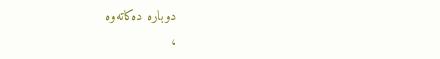دوبارە دەکاتەوە
،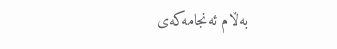بەڵام ئەنجامەکەی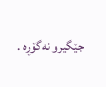جێگیرو نەگۆڕە .